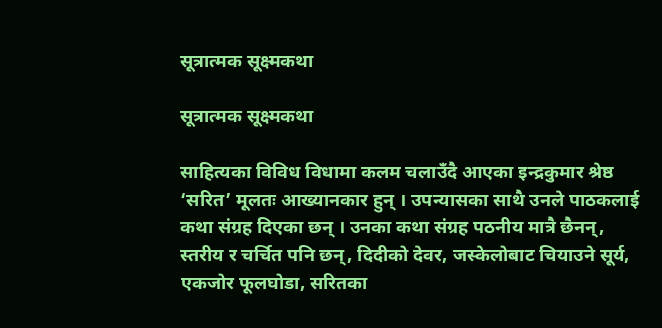सूत्रात्मक सूक्ष्मकथा

सूत्रात्मक सूक्ष्मकथा

साहित्यका विविध विधामा कलम चलाउँदै आएका इन्द्रकुमार श्रेष्ठ ‘सरित’ मूलतः आख्यानकार हुन् । उपन्यासका साथै उनले पाठकलाई कथा संग्रह दिएका छन् । उनका कथा संग्रह पठनीय मात्रै छैनन्, स्तरीय र चर्चित पनि छन्, दिदीको देवर, जस्केलोबाट चियाउने सूर्य, एकजोर फूलघोडा, सरितका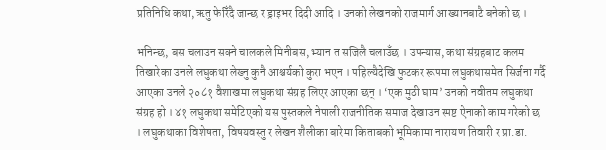प्रतिनिधि कथा, ऋतु फेरिँदै जान्छ र ड्राइभर दिदी आदि । उनको लेखनको राजमार्ग आख्यानबाटै बनेको छ ।

भनिन्छ, बस चलाउन सक्ने चालकले मिनीबस, भ्यान त सजिलै चलाउँछ । उपन्यास, कथा संग्रहबाट कलम तिखारेका उनले लघुकथा लेख्नु कुनै आश्चर्यको कुरा भएन । पहिल्यैदेखि फुटकर रूपमा लघुकथासमेत सिर्जना गर्दै आएका उनले २०८१ वैशाखमा लघुकथा संग्रह लिएर आएका छन् । ‘एक मुठी घाम’ उनको नवीतम लघुकथा संग्रह हो । ४१ लघुकथा समेटिएको यस पुस्तकले नेपाली राजनीतिक समाज देखाउन स्पष्ट ऐनाको काम गरेको छ । लघुकथाका विशेषता, विषयवस्तु र लेखन शैलीका बारेमा किताबको भूमिकामा नारायण तिवारी र प्रा.डा.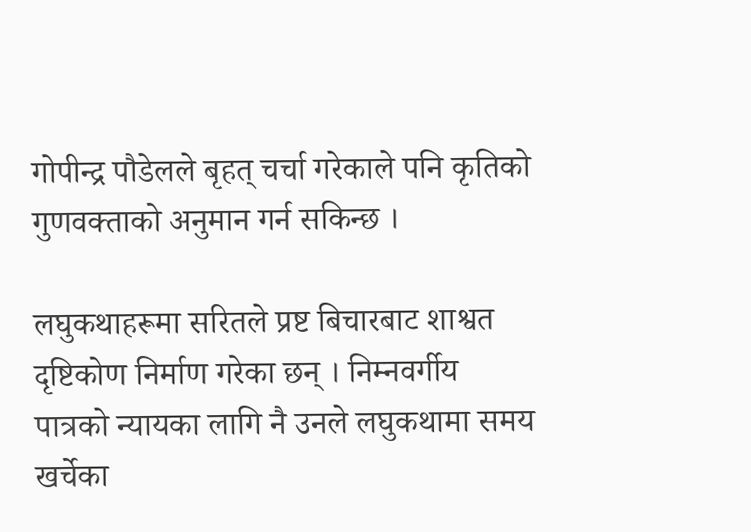गोपीन्द्र पौडेलले बृहत् चर्चा गरेकाले पनि कृतिको गुणवक्ताको अनुमान गर्न सकिन्छ ।

लघुकथाहरूमा सरितले प्रष्ट बिचारबाट शाश्वत दृष्टिकोण निर्माण गरेका छन् । निम्नवर्गीय पात्रको न्यायका लागि नै उनले लघुकथामा समय खर्चेका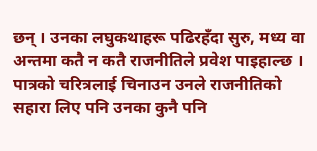छन् । उनका लघुकथाहरू पढिरहँदा सुरु, मध्य वा अन्तमा कतै न कतै राजनीतिले प्रवेश पाइहाल्छ । पात्रको चरित्रलाई चिनाउन उनले राजनीतिको सहारा लिए पनि उनका कुनै पनि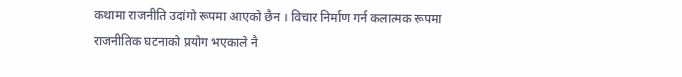कथामा राजनीति उदांगो रूपमा आएको छैन । विचार निर्माण गर्न कलात्मक रूपमा राजनीतिक घटनाको प्रयोग भएकाले नै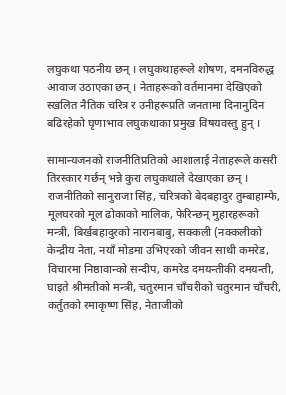लघुकथा पठनीय छन् । लघुकथाहरूले शोषण, दमनविरुद्ध आवाज उठाएका छन् । नेताहरूको वर्तमानमा देखिएको स्खलित नैतिक चरित्र र उनीहरूप्रति जनतामा दिनानुदिन बढिरहेको घृणाभाव लघुकथाका प्रमुख विषयवस्तु हुन् ।

सामान्यजनको राजनीतिप्रतिको आशालाई नेताहरूले कसरी तिरस्कार गर्छन् भन्ने कुरा लघुकथाले देखाएका छन् । राजनीतिको सानुराजा सिंह, चरित्रको बेदबहादुर तुम्बाहाम्फे, मूलघरको मूल ढोकाको मालिक, फेरिन्छन् मुहारहरूको मन्त्री, बिर्खबहादुरको नारानबाबु, सक्कली (नक्कलीको केन्द्रीय नेता, नयाँ मोडमा उभिएरको जीवन साथी कमरेड, विचारमा निष्ठावान्को सन्दीप, कमरेड दमयन्तीकी दमयन्ती, घाइते श्रीमतीको मन्त्री, चतुरमान चाँचरीको चतुरमान चाँचरी, कर्तुतको रमाकृष्ण सिंह, नेताजीको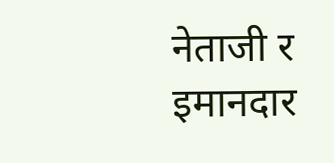नेताजी र इमानदार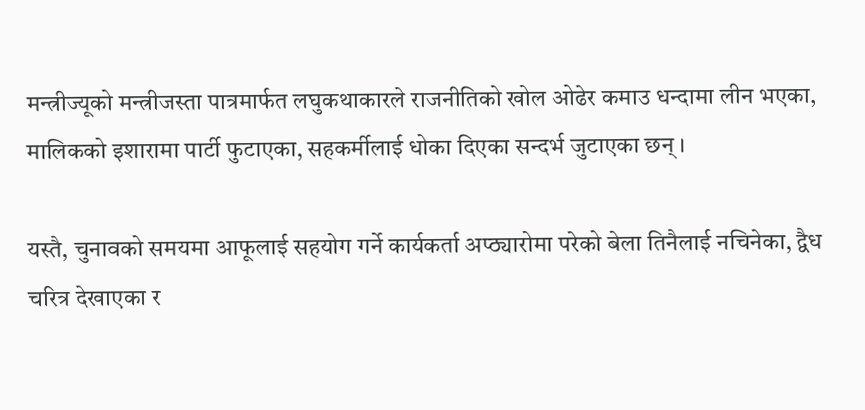मन्त्रीज्यूको मन्त्रीजस्ता पात्रमार्फत लघुकथाकारले राजनीतिको खोल ओढेर कमाउ धन्दामा लीन भएका, मालिकको इशारामा पार्टी फुटाएका, सहकर्मीलाई धोका दिएका सन्दर्भ जुटाएका छन् ।

यस्तै, चुनावको समयमा आफूलाई सहयोग गर्ने कार्यकर्ता अप्ठ्यारोमा परेको बेला तिनैलाई नचिनेका, द्वैध चरित्र देखाएका र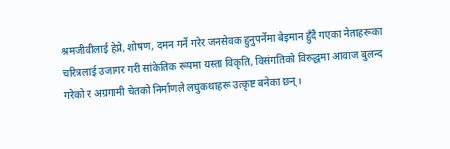श्रमजीवीलाई हेप्ने, शोषण, दमन गर्ने गरेर जनसेवक हुनुपर्नेमा बेइमान हुँदै गएका नेताहरूका चरित्रलाई उजागर गरी सांकेतिक रूपमा यस्ता विकृति, विसंगतिको विरुद्धमा आवाज बुलन्द गरेको र अग्रगामी चेतको निर्माणले लघुकथाहरू उत्कृष्ट बनेका छन् ।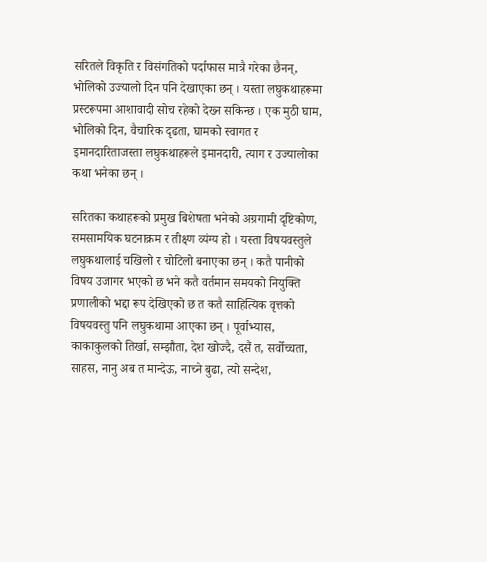सरितले विकृति र विसंगतिको पर्दाफास मात्रै गरेका छैनन्, भोलिको उज्यालो दिन पनि देखाएका छन् । यस्ता लघुकथाहरूमा प्रस्टरूपमा आशावादी सोच रहेको देख्न सकिन्छ । एक मुठी घाम, भोलिको दिन, वैचारिक दृढता, घामको स्वागत र इमानदारिताजस्ता लघुकथाहरूले इमानदारी, त्याग र उज्यालोका कथा भनेका छन् ।

सरितका कथाहरूको प्रमुख बिशेषता भनेको अग्रगामी दृष्टिकोण, समसामयिक घटनाक्रम र तीक्ष्ण व्यंग्य हो । यस्ता विषयवस्तुले लघुकथालाई चखिलो र चोटिलो बनाएका छन् । कतै पानीको विषय उजागर भएको छ भने कतै वर्तमान समयको नियुक्ति प्रणालीको भद्दा रूप देखिएको छ त कतै साहित्यिक वृत्तको विषयवस्तु पनि लघुकथामा आएका छन् । पूर्वाभ्यास, काकाकुलको तिर्खा, सम्झौता, देश खोज्दै, दसैं त, सर्वोच्चता, साहस, नानु अब त मान्देऊ, नाच्ने बुढा, त्यो सन्देश,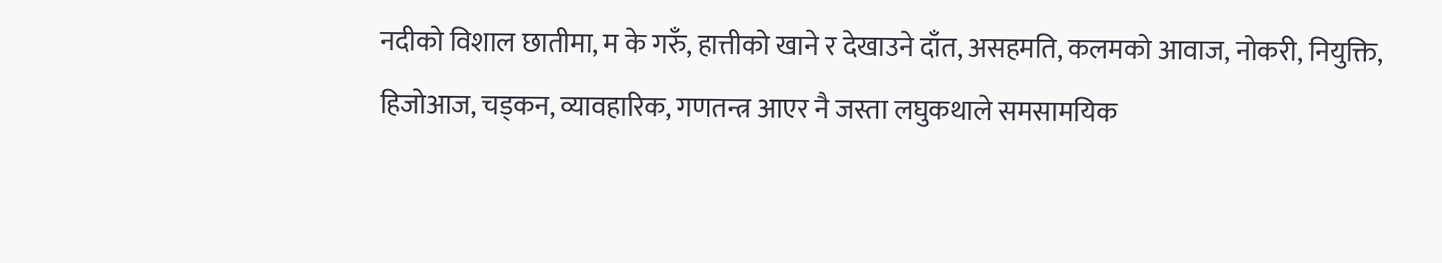नदीको विशाल छातीमा, म के गरुँ, हात्तीको खाने र देखाउने दाँत, असहमति, कलमको आवाज, नोकरी, नियुक्ति, हिजोआज, चड्कन, व्यावहारिक, गणतन्त्र आएर नै जस्ता लघुकथाले समसामयिक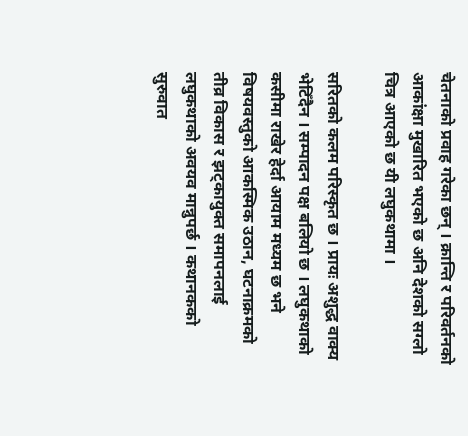चेतनाको प्रवाह गरेका छन् । क्रान्ति र परिवर्तनको आकांक्षा मुखारित भएको छ अनि देशको सग्लो चित्र आएको छ यी लघुकथामा ।

सरितको कलम परिस्कृत छ । प्रायः अशुद्ध वाक्य भेटिँदैन । सम्पादन पक्ष बलियो छ । लघुकथाको कसीमा राखेर हेर्दा आयाम मध्यम छ भने विषयवस्तुको आकस्मिक उठान, घटनाक्रमको तीव्र विकास र झट्कायुक्त समापनलाई लघुकथाको अवयव मान्नुपर्छ । कथानकको सुरुवात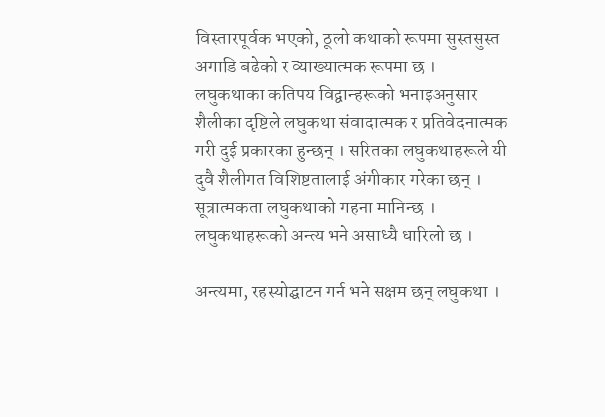विस्तारपूर्वक भएको, ठूलो कथाको रूपमा सुस्तसुस्त अगाडि बढेको र व्याख्यात्मक रूपमा छ । लघुकथाका कतिपय विद्वान्हरूको भनाइअनुसार शैलीका दृष्टिले लघुकथा संवादात्मक र प्रतिवेदनात्मक गरी दुई प्रकारका हुन्छन् । सरितका लघुकथाहरूले यी दुवै शैलीगत विशिष्टतालाई अंगीकार गरेका छन् । सूत्रात्मकता लघुकथाको गहना मानिन्छ । लघुकथाहरूको अन्त्य भने असाध्यै धारिलो छ ।

अन्त्यमा, रहस्योद्घाटन गर्न भने सक्षम छन् लघुकथा ।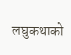लघुकथाको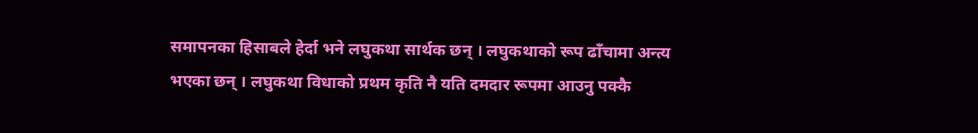समापनका हिसाबले हेर्दा भने लघुकथा सार्थक छन् । लघुकथाको रूप ढाँचामा अन्त्य भएका छन् । लघुकथा विधाको प्रथम कृति नै यति दमदार रूपमा आउनु पक्कै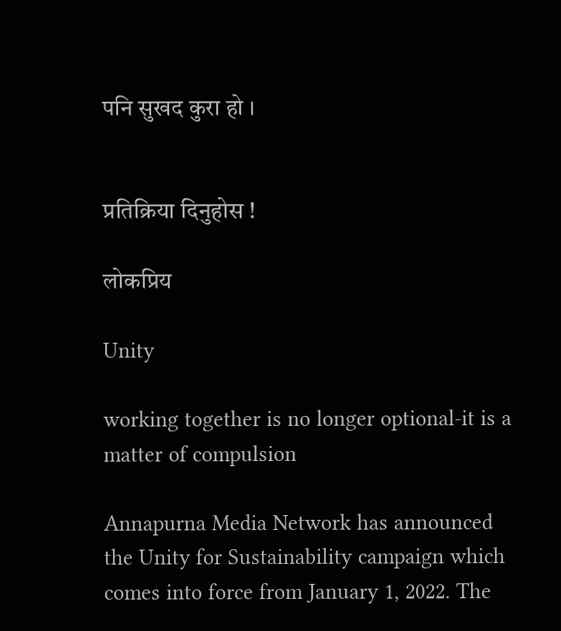पनि सुखद कुरा हो ।


प्रतिक्रिया दिनुहोस !

लोकप्रिय

Unity

working together is no longer optional-it is a matter of compulsion

Annapurna Media Network has announced the Unity for Sustainability campaign which comes into force from January 1, 2022. The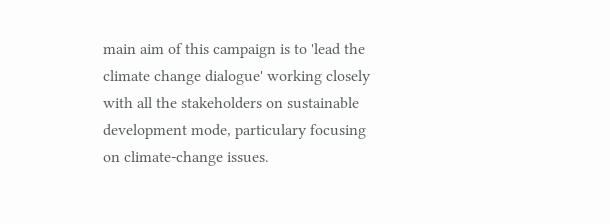main aim of this campaign is to 'lead the climate change dialogue' working closely with all the stakeholders on sustainable development mode, particulary focusing on climate-change issues.